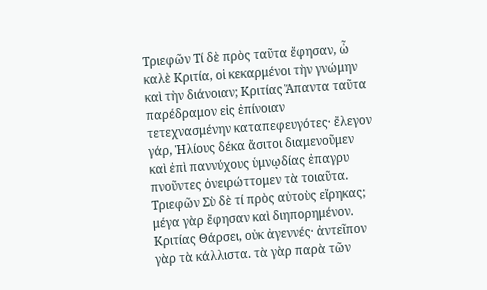Τριεφῶν Τί δὲ πρὸς ταῦτα ἔφησαν, ὦ καλὲ Κριτία, οἱ κεκαρμένοι τὴν γνώμην καὶ τὴν διάνοιαν; Κριτίας Ἅπαντα ταῦτα παρέδραμον εἰς ἐπίνοιαν τετεχνασμένην καταπεφευγότες· ἔλεγον γάρ, Ἡλίους δέκα ἄσιτοι διαμενοῦμεν καὶ ἐπὶ παννύχους ὑμνῳδίας ἐπαγρυ πνοῦντες ὀνειρώττομεν τὰ τοιαῦτα. Τριεφῶν Σὺ δὲ τί πρὸς αὐτοὺς εἴρηκας; μέγα γὰρ ἔφησαν καὶ διηπορημένον. Κριτίας Θάρσει, οὐκ ἀγεννές· ἀντεῖπον γὰρ τὰ κάλλιστα. τὰ γὰρ παρὰ τῶν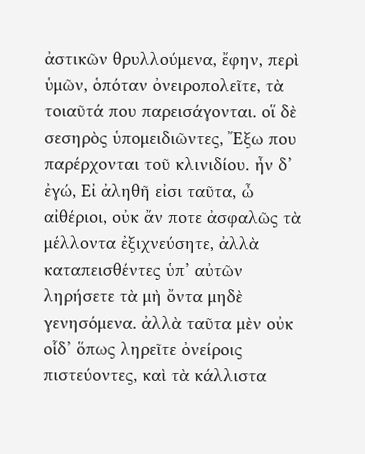ἀστικῶν θρυλλούμενα, ἔφην, περὶ ὑμῶν, ὁπόταν ὀνειροπολεῖτε, τὰ τοιαῦτά που παρεισάγονται. οἵ δὲ σεσηρὸς ὑπομειδιῶντες, Ἔξω που παρέρχονται τοῦ κλινιδίου. ἦν δ’ ἐγώ, Εἰ ἀληθῆ εἰσι ταῦτα, ὦ αἰθέριοι, οὐκ ἄν ποτε ἀσφαλῶς τὰ μέλλοντα ἐξιχνεύσητε, ἀλλὰ καταπεισθέντες ὑπ’ αὐτῶν ληρήσετε τὰ μὴ ὄντα μηδὲ γενησόμενα. ἀλλὰ ταῦτα μὲν οὐκ οἷδ’ ὅπως ληρεῖτε ὀνείροις πιστεύοντες, καὶ τὰ κάλλιστα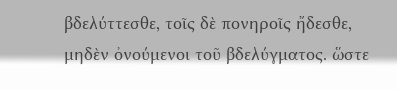βδελύττεσθε, τοῖς δὲ πονηροῖς ἤδεσθε, μηδὲν ὀνούμενοι τοῦ βδελύγματος. ὥστε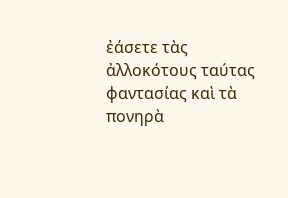ἐάσετε τὰς ἀλλοκότους ταύτας φαντασίας καὶ τὰ πονηρὰ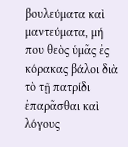βουλεύματα καὶ μαντεύματα, μή που θεὸς ὑμᾶς ἐς κόρακας βάλοι διὰ τὸ τῇ πατρίδι ἐπαρᾶσθαι καὶ λόγους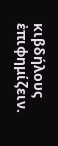κιβδήλους ἐπιφημίζειν.